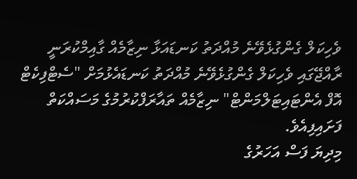ވެހިކަލް ގެންގުޅެވޭނެ މުއްދަތު ކަނޑައަޅާ ނިޒާމެއް ގާއިމްކުރަނީ
ރާއްޖޭގައި ވެހިކަލް ގެންގުޅެވޭނެ މުއްދަތު ކަނޑައެޅުމަށް "ސެޓްފިކެޓް އޮފް އެންޓައިޓަލްމަންޓް" ނިޒާމެއް ތައާރަފްކުރުމުގެ މަސައްކަތް ފަށައިފިއެވެ.
މިދިޔަ ފަސް އަހަރުގެ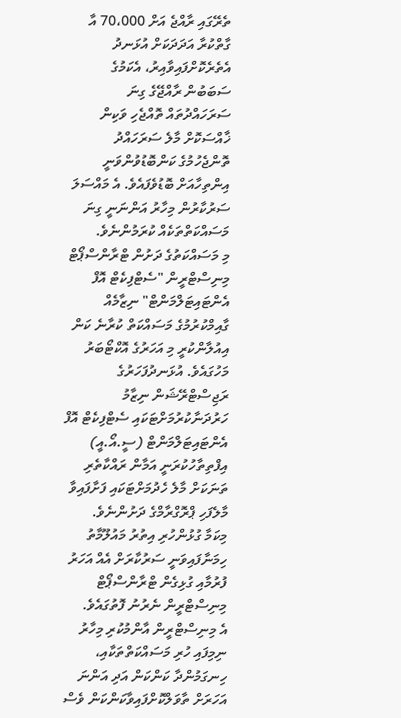ތެރޭގައި ރާއްޖެ އަށް 70،000 އާ ގާތްކުރާ އަދަދަކަށް އުޅަނދު އެތެރެކޮށްފައިވާއިރު، އެކަމުގެ ސަބަބުން ރާއްޖޭގެ ގިނަ ސަރަހައްދުތައް ތޮއްޖެހި ވަކިން ޚާއްސަކޮށް މާލެ ސަރަހައްދު ތޮންޖެހުމުގެ ކަންބޮޑުވުންވަނީ އިންތިހާއަށް ބޮޑުވެފައެވެ. އެ މައްސަލަ ސަރުކާރުން މިހާރު އަންނަނީ ގިނަ މަސައްކަތްތަކެއް ކުރަމުންނެވެ.
މި މަސައްކަތުގެ ދަށުން ޓްރާންސްޕޯޓް މިނިސްޓްރީން "ސެޓްފިކެޓް އޮފް އެންޓައިޓަލްމަންޓް" ނިޒާމެއް ގާއިމްކުރުމުގެ މަސައްކަތް ކުރާނެ ކަން އިއުލާންކުރީ މި އަހަރުގެ އޮކްޓޯބަރު މަހުގައެވެ. އުޅަނދުފަހަރުގެ ރަޖިސްޓްރޭޝަން ނިޒާމު ހަރުދަނާކުރުމަށްޓަކައި ސެޓްފިކެޓް އޮފް އެންޓައިޓަލްމަންޓް (ސީ.އޯ.އީ) އިފްތިތާހުކުރަނީ އަމާން ރައްކާތެރި ތަނަކަށް މާލެ ހެދުމަށްޓަކައި ފަށާފައިވާ މާލެފަހި ޕްރޮގްރާމްގެ ދަށުންނެވެ.
މިކަމާ ގުޅުންހުރި އިތުރު މައުލޫމާތު ހިމަނާފައިވަނީ ސަރުކާރަށް އެއް އަހަރު ފުރުމާއި ގުޅިގެން ޓްރާންސްޕޯޓް މިނިސްޓްރީން ނެރުނު ފޮތުގައެވެ.
އެ މިނިސްޓްރީން އާންމުކުރި މިހާރު ނިމިފައި ހުރި މަސައްކަތްތަކާއި، ހިނގަމުންދާ ކަންކަން އަދި އަންނަ އަހަރަށް ތާވަލްކޮށްފައިވާކަންކަން ވެސް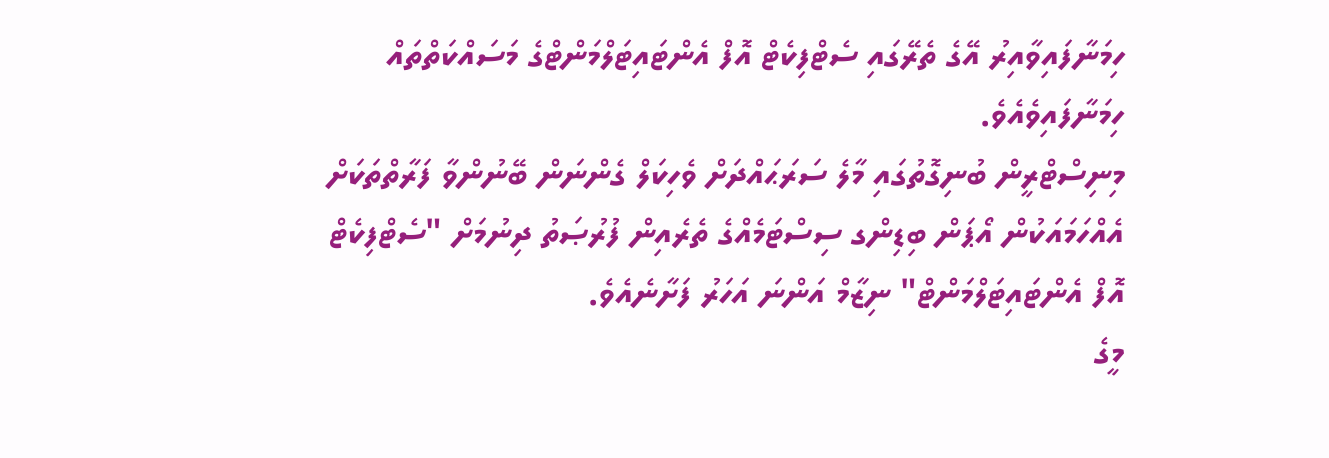ހިމަނާފައިވާއިރު އޭގެ ތެރޭގައި ސެޓްފިކެޓް އޮފް އެންޓައިޓަލްމަންޓްގެ މަސައްކަތްތައް ހިމަނާފައިވެއެވެ.
މިނިސްޓްރީން ބުނިގޮތުގައި މާލެ ސަރަޙައްދަށް ވެހިކަލް ގެންނަން ބޭނުންވާ ފަރާތްތަކަށް އެއްހަމައަކުން އޯޕަން ބިޑިންގ ސިސްޓަމެއްގެ ތެރެއިން ފުރުޞަތު ދިނުމަށް "ސެޓްފިކެޓް އޮފް އެންޓައިޓަލްމަންޓް" ނިޒާމް އަންނަ އަހަރު ފަށާނެއެވެ.
މީގެ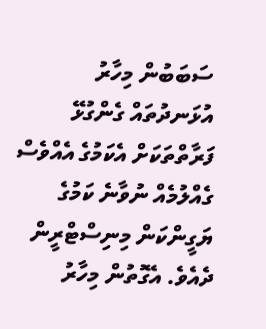ސަބަބުން މިހާރު އުޅަނދުތައް ގެންގުޅޭ ފަރާތްތަކަށް އެކަމުގެ އެއްވެސް ގެއްލުމެއް ނުވާނެ ކަމުގެ ޔަގީންކަން މިނިސްޓްރީން ދެއެވެ. އެގޮތުން މިހާރު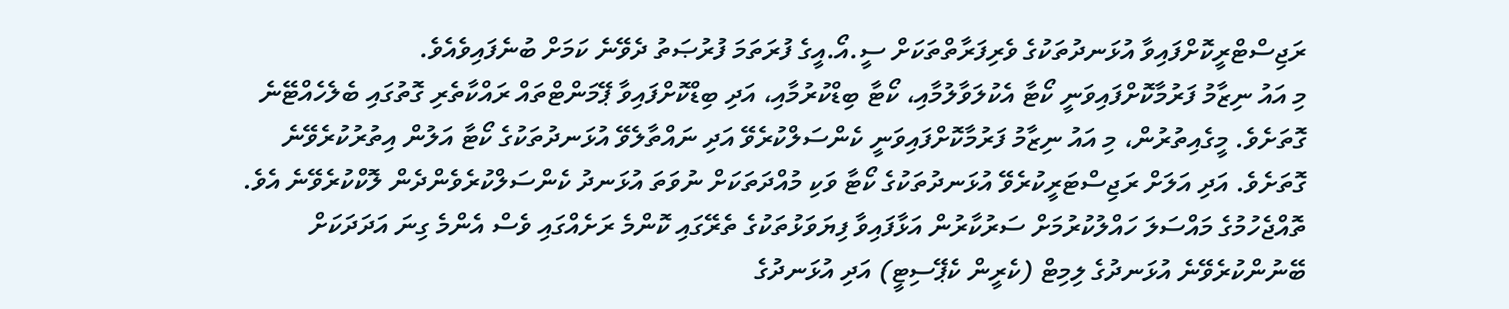ރަޖިސްޓްރީކޮށްފައިވާ އުޅަނދުތަކުގެ ވެރިފަރާތްތަކަށް ސީ.އޯ.އީގެ ފުރަތަމަ ފުރުޞަތު ދެވޭނެ ކަމަށް ބުނެފައިވެއެވެ.
މި އައު ނިޒާމު ފަރުމާކޮށްފައިވަނީ ކޯޓާ އެކުލަވާލުމާއި، ކޯޓާ ބިޑްކުރުމާއި، އަދި ބިޑްކޮށްފައިވާ ޕޭމަންޓްތައް ރައްކާތެރި ގޮތުގައި ބެލެހެއްޓޭނެ ގޮތަށެވެ. މީގެއިތުރުން، މި އައު ނިޒާމު ފަރުމާކޮށްފައިވަނީ ކެންސަލްކުރެވޭ އަދި ނައްތާލެވޭ އުޅަނދުތަކުގެ ކޯޓާ އަލުން އިތުރުކުރެވޭނެ ގޮތަށެވެ. އަދި އަލަށް ރަޖިސްޓަރީކުރެވޭ އުޅަނދުތަކުގެ ކޯޓާ ވަކި މުއްދަތަކަށް ނުވަތަ އުޅަނދު ކެންސަލްކުރެވެންދެން ލޮކްކުރެވޭނެ އެވެ.
ތޮއްޖެހުމުގެ މައްސަލަ ހައްލުކުރުމަށް ސަރުކާރުން އަޅާފައިވާ ފިޔަވަޅުތަކުގެ ތެރޭގައި ކޮންމެ ރަށެއްގައި ވެސް އެންމެ ގިނަ އަދަދަކަށް ބޭނުންކުރެވޭނެ އުޅަނދުގެ ލިމިޓް (ކެރީން ކެޕޭސިޓީ) އަދި އުޅަނދުގެ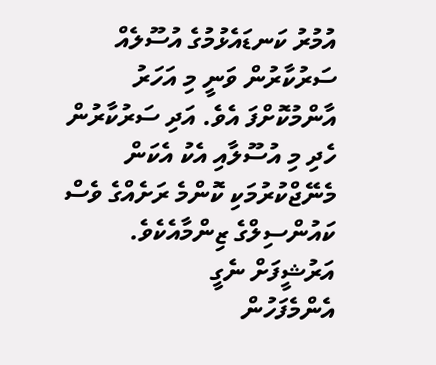އުމުރު ކަނޑައެޅުމުގެ އުސޫލެއް ސަރުކާރުން ވަނީ މި އަހަރު އާންމުކޮށްފަ އެވެ. އަދި ސަރުކާރުން ހެދި މި އުސޫލާއި އެކު އެކަން މެނޭޖްކުރުމަކި ކޮންމެ ރަށެއްގެ ވެސް ކައުންސިލްގެ ޒިންމާއެކެވެ.
އަރުޝީފަށް ނެގީ
އެންމެފަހުން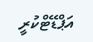އަޕްޑޭޓްކުރީ